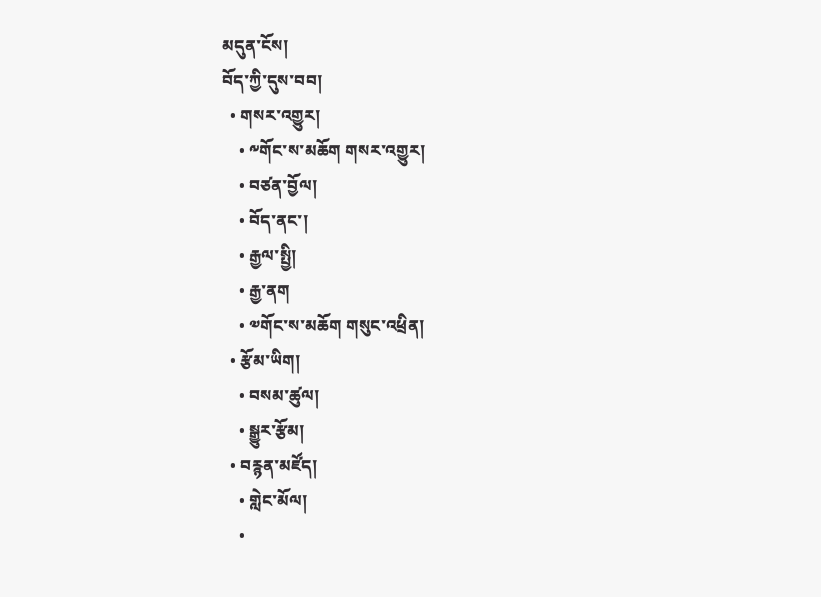མདུན་ངོས།
བོད་ཀྱི་དུས་བབ།
  • གསར་འགྱུར།
    • ༸གོང་ས་མཆོག གསར་འགྱུར།
    • བཙན་བྱོལ།
    • བོད་ནང་།
    • རྒྱལ་སྤྱི།
    • རྒྱ་ནག
    • ༧གོང་ས་མཆོག གསུང་འཕྲིན།
  • རྩོམ་ཡིག།
    • བསམ་ཚུལ།
    • སྒྱུར་རྩོམ།
  • བརྙན་མཛོད།
    • གླེང་མོལ།
    •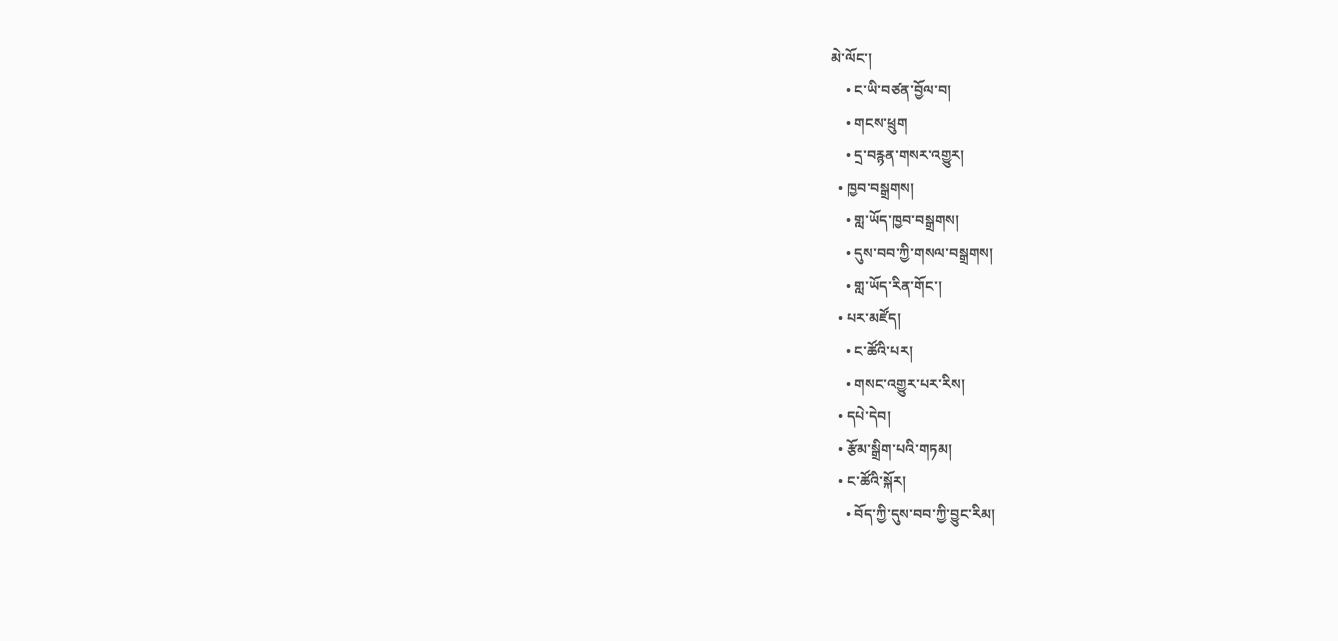མེ་ལོང་།
    • ང་ཡི་བཙན་བྱོལ་བ།
    • གངས་ཕྲུག
    • དྲ་བརྙན་གསར་འགྱུར།
  • ཁྱབ་བསྒྲགས།
    • གླ་ཡོད་ཁྱབ་བསྒྲགས།
    • དུས་བབ་ཀྱི་གསལ་བསྒྲགས།
    • གླ་ཡོད་རིན་གོང་།
  • པར་མཛོད།
    • ང་ཚོའི་པར།
    • གསང་འགྱུར་པར་རིས།
  • དཔེ་དེབ།
  • རྩོམ་སྒྲིག་པའི་གཏམ།
  • ང་ཚོའི་སྐོར།
    • བོད་ཀྱི་དུས་བབ་ཀྱི་བྱུང་རིམ།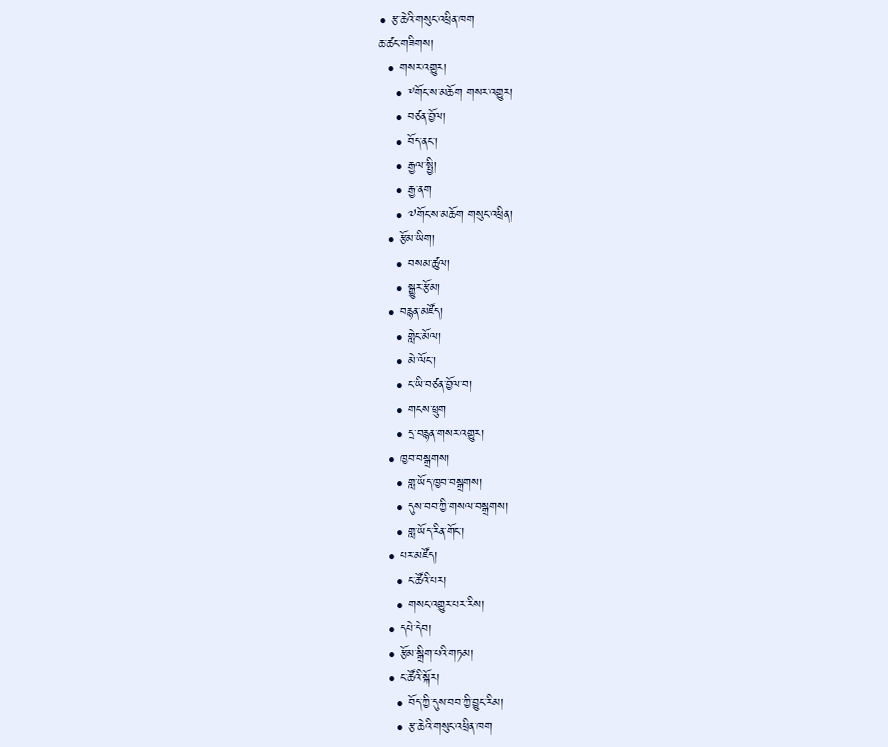• རྩ་ཆེའི་གསུང་འཕྲིན་ཁག
ཆ་ཚང་གཟིགས།
  • གསར་འགྱུར།
    • ༸གོང་ས་མཆོག གསར་འགྱུར།
    • བཙན་བྱོལ།
    • བོད་ནང་།
    • རྒྱལ་སྤྱི།
    • རྒྱ་ནག
    • ༧གོང་ས་མཆོག གསུང་འཕྲིན།
  • རྩོམ་ཡིག།
    • བསམ་ཚུལ།
    • སྒྱུར་རྩོམ།
  • བརྙན་མཛོད།
    • གླེང་མོལ།
    • མེ་ལོང་།
    • ང་ཡི་བཙན་བྱོལ་བ།
    • གངས་ཕྲུག
    • དྲ་བརྙན་གསར་འགྱུར།
  • ཁྱབ་བསྒྲགས།
    • གླ་ཡོད་ཁྱབ་བསྒྲགས།
    • དུས་བབ་ཀྱི་གསལ་བསྒྲགས།
    • གླ་ཡོད་རིན་གོང་།
  • པར་མཛོད།
    • ང་ཚོའི་པར།
    • གསང་འགྱུར་པར་རིས།
  • དཔེ་དེབ།
  • རྩོམ་སྒྲིག་པའི་གཏམ།
  • ང་ཚོའི་སྐོར།
    • བོད་ཀྱི་དུས་བབ་ཀྱི་བྱུང་རིམ།
    • རྩ་ཆེའི་གསུང་འཕྲིན་ཁག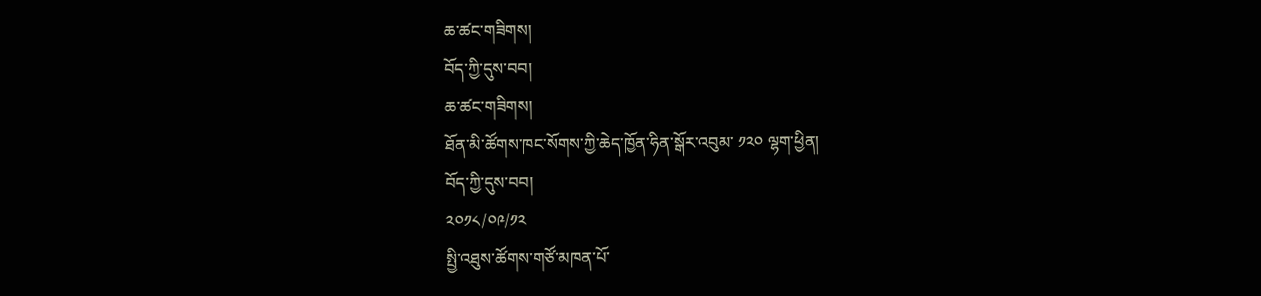ཆ་ཚང་གཟིགས།
བོད་ཀྱི་དུས་བབ།
ཆ་ཚང་གཟིགས།
ཐོན་མི་ཚོགས་ཁང་སོགས་ཀྱི་ཆེད་ཁྱོན་ཧིན་སྒོར་འབུམ་ ༡༢༠ ལྷག་ཕྱིན།
བོད་ཀྱི་དུས་བབ།
༢༠༡༨/༠༩/༡༢
སྤྱི་འཐུས་ཚོགས་གཙོ་མཁན་པོ་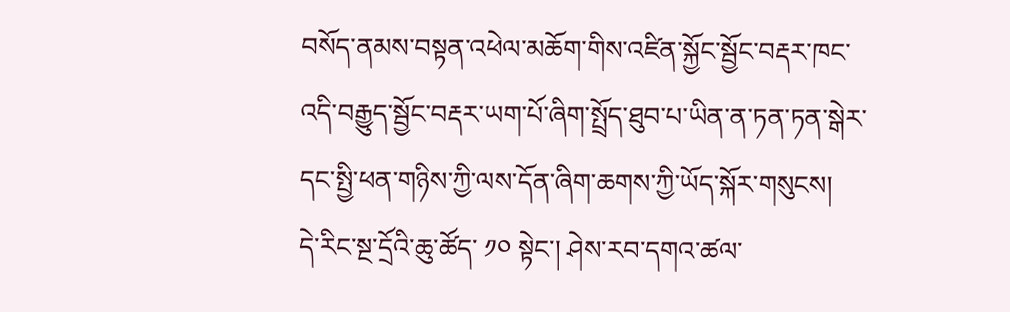བསོད་ནམས་བསྟན་འཕེལ་མཆོག་གིས་འཛིན་སྐྱོང་སྦྱོང་བརྡར་ཁང་འདི་བརྒྱུད་སྦྱོང་བརྡར་ཡག་པོ་ཞིག་སྤྲོད་ཐུབ་པ་ཡིན་ན་ཏན་ཏན་སྒེར་དང་སྤྱི་ཕན་གཉིས་ཀྱི་ལས་དོན་ཞིག་ཆགས་ཀྱི་ཡོད་སྐོར་གསུངས།
དེ་རིང་སྔ་དྲོའི་ཆུ་ཚོད་ ༡༠ སྟེང་། ཤེས་རབ་དགའ་ཚལ་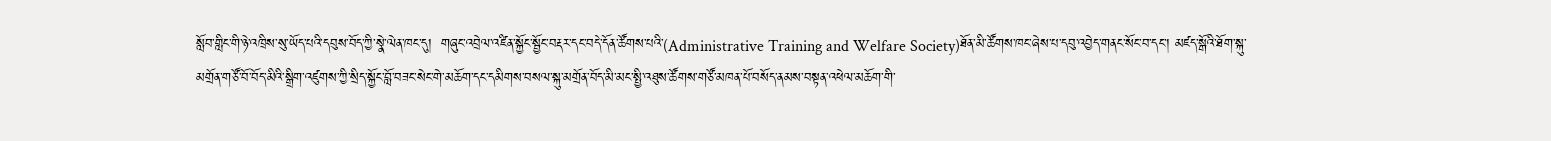སློབ་གླིང་གི་ཉེ་འཁྲིས་སུ་ཡོད་པའི་དབུས་བོད་ཀྱི་སྣེ་ལེན་ཁང་དུ།  གཞུང་འབྲེལ་འཛིན་སྐྱོང་སྦྱོང་བརྡར་དང་བདེ་དོན་ཚོགས་པའི་(Administrative Training and Welfare Society)ཐོན་མི་ཚོགས་ཁང་ཞེས་པ་དབུ་འབྱེད་གནང་སོང་བ་དང་། མཛད་སྒོའི་ཐོག་སྐུ་མགྲོན་གཙོ་བོ་བོད་མིའི་སྒྲིག་འཛུགས་ཀྱི་སྲིད་སྐྱོང་བློ་བཟང་སེང་གེ་མཆོག་དང་དམིགས་བསལ་སྐུ་མགྲོན་བོད་མི་མང་སྤྱི་འཐུས་ཚོགས་གཙོ་མཁན་པོ་བསོད་ནམས་བསྟན་འཕེལ་མཆོག་གི་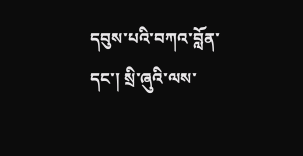དབུས་པའི་བཀའ་བློན་དང་། སྲི་ཞུའི་ལས་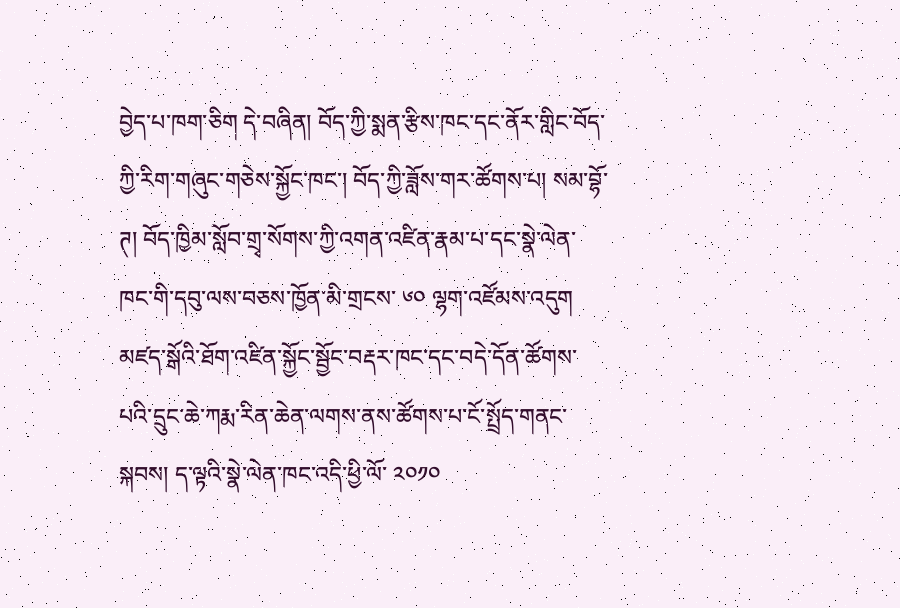བྱེད་པ་ཁག་ཅིག དེ་བཞིན། བོད་ཀྱི་སྨན་རྩིས་ཁང་དང་ནོར་གླིང་བོད་ཀྱི་རིག་གཞུང་གཅེས་སྐྱོང་ཁང་། བོད་ཀྱི་ཟློས་གར་ཚོགས་པ། སམ་བྷོ་ཊ། བོད་ཁྱིམ་སློབ་གྲྭ་སོགས་ཀྱི་འགན་འཛིན་རྣམ་པ་དང་སྣེ་ལེན་ཁང་གི་དབུ་ལས་བཅས་ཁྱོན་མི་གྲངས་ ༦༠ ལྷག་འཛོམས་འདུག
མཛད་སྒོའི་ཐོག་འཛིན་སྐྱོང་སྦྱོང་བརྡར་ཁང་དང་བདེ་དོན་ཚོགས་པའི་དྲུང་ཆེ་ཀརྨ་རིན་ཆེན་ལགས་ནས་ཚོགས་པ་ངོ་སྤྲོད་གནང་སྐབས། ད་ལྟའི་སྣེ་ལེན་ཁང་འདི་ཕྱི་ལོ་ ༢༠༡༠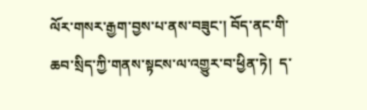ལོར་གསར་རྒྱག་བྱས་པ་ནས་བཟུང་། བོད་ནང་གི་ཆབ་སྲིད་ཀྱི་གནས་སྟངས་ལ་འགྱུར་བ་ཕྱིན་ཏེ།  ད་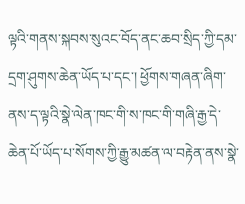ལྟའི་གནས་སྐབས་སུའང་བོད་ནང་ཆབ་སྲིད་ཀྱི་དམ་དྲག་ཤུགས་ཆེན་ཡོད་པ་དང་། ཕྱོགས་གཞན་ཞིག་ནས་ད་ལྟའི་སྣེ་ལེན་ཁང་གི་ས་ཁང་གི་གཞི་རྒྱ་དེ་ཆེན་པོ་ཡོད་པ་སོགས་ཀྱི་རྒྱུ་མཚན་ལ་བརྟེན་ནས་སྣེ་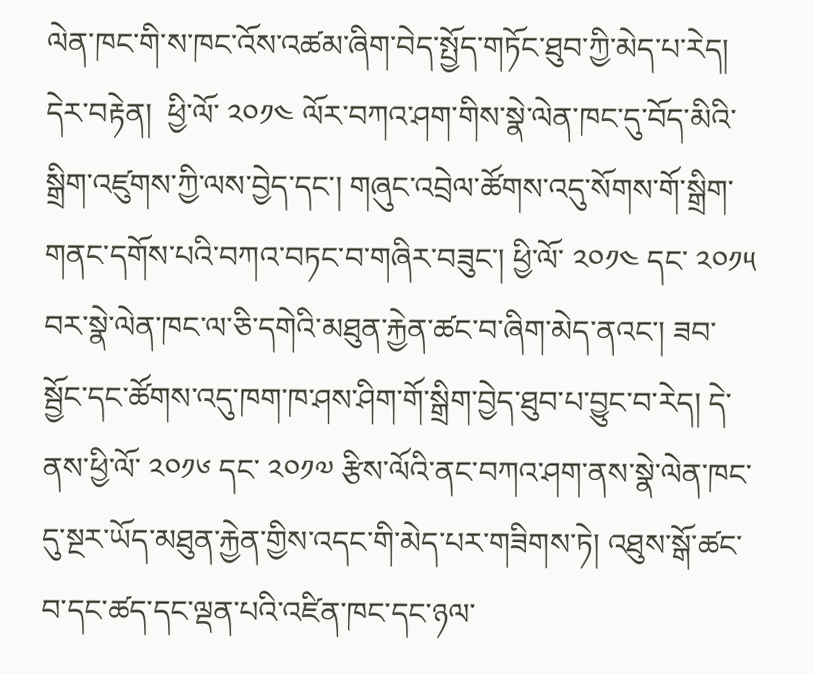ལེན་ཁང་གི་ས་ཁང་འོས་འཚམ་ཞིག་བེད་སྤྱོད་གཏོང་ཐུབ་ཀྱི་མེད་པ་རེད།  དེར་བརྟེན།  ཕྱི་ལོ་ ༢༠༡༤ ལོར་བཀའ་ཤག་གིས་སྣེ་ལེན་ཁང་དུ་བོད་མིའི་སྒྲིག་འཛུགས་ཀྱི་ལས་བྱེད་དང་། གཞུང་འབྲེལ་ཚོགས་འདུ་སོགས་གོ་སྒྲིག་གནང་དགོས་པའི་བཀའ་བཏང་བ་གཞིར་བཟུང་། ཕྱི་ལོ་ ༢༠༡༤ དང་ ༢༠༡༥ བར་སྣེ་ལེན་ཁང་ལ་ཅི་དགེའི་མཐུན་རྐྱེན་ཚང་བ་ཞིག་མེད་ནའང་། ཟབ་སྦྱོང་དང་ཚོགས་འདུ་ཁག་ཁ་ཤས་ཤིག་གོ་སྒྲིག་བྱེད་ཐུབ་པ་བྱུང་བ་རེད། དེ་ནས་ཕྱི་ལོ་ ༢༠༡༦ དང་ ༢༠༡༧ རྩིས་ལོའི་ནང་བཀའ་ཤག་ནས་སྣེ་ལེན་ཁང་དུ་སྔར་ཡོད་མཐུན་རྐྱེན་གྱིས་འདང་གི་མེད་པར་གཟིགས་ཏེ། འཐུས་སྒོ་ཚང་བ་དང་ཚད་དང་ལྡན་པའི་འཛིན་ཁང་དང་ཉལ་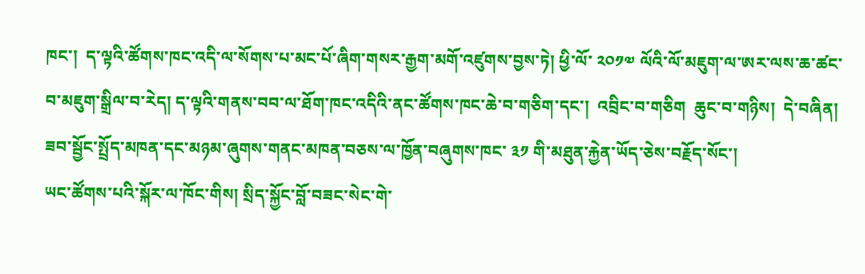ཁང་།  ད་ལྟའི་ཚོགས་ཁང་འདི་ལ་སོགས་པ་མང་པོ་ཞིག་གསར་རྒྱག་མགོ་འཛུགས་བྱས་ཏེ། ཕྱི་ལོ་ ༢༠༡༧ ལོའི་ལོ་མཇུག་ལ་ཨར་ལས་ཆ་ཚང་བ་མཇུག་སྒྲིལ་བ་རེད། ད་ལྟའི་གནས་བབ་ལ་ཐོག་ཁང་འདིའི་ནང་ཚོགས་ཁང་ཆེ་བ་གཅིག་དང་།  འབྲིང་བ་གཅིག  ཆུང་བ་གཉིས།  དེ་བཞིན།  ཟབ་སྦྱོང་སྤྲོད་མཁན་དང་མཉམ་ཞུགས་གནང་མཁན་བཅས་ལ་ཁྱོན་བཞུགས་ཁང་ ༣༡ གི་མཐུན་རྐྱེན་ཡོད་ཅེས་བརྗོད་སོང་།
ཡང་ཚོགས་པའི་སྐོར་ལ་ཁོང་གིས། སྲིད་སྐྱོང་བློ་བཟང་སེང་གེ་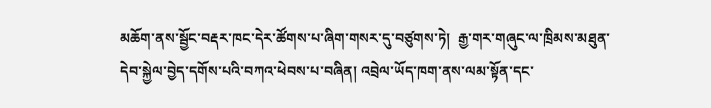མཆོག་ནས་སྦྱོང་བརྡར་ཁང་དེར་ཚོགས་པ་ཞིག་གསར་དུ་བཙུགས་ཏེ།  རྒྱ་གར་གཞུང་ལ་ཁྲིམས་མཐུན་དེབ་སྐྱེལ་བྱེད་དགོས་པའི་བཀའ་ཕེབས་པ་བཞིན། འབྲེལ་ཡོད་ཁག་ནས་ལམ་སྟོན་དང་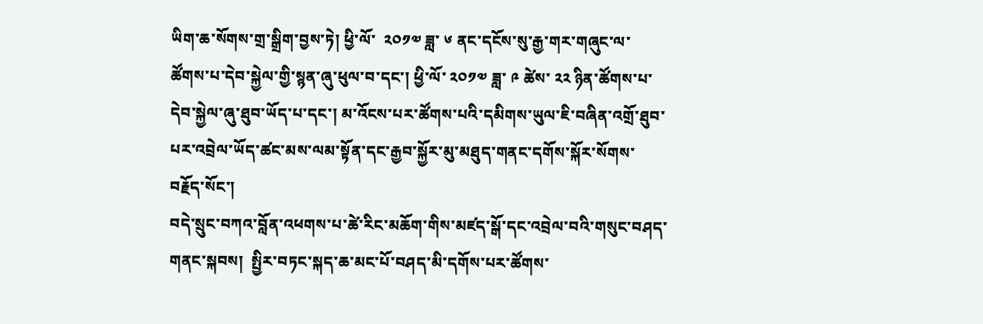ཡིག་ཆ་སོགས་གྲ་སྒྲིག་བྱས་ཏེ། ཕྱི་ལོ་  ༢༠༡༧ ཟླ་ ༦ ནང་དངོས་སུ་རྒྱ་གར་གཞུང་ལ་ཚོགས་པ་དེབ་སྐྱེལ་གྱི་སྙན་ཞུ་ཕུལ་བ་དང་། ཕྱི་ལོ་ ༢༠༡༧ ཟླ་ ༩ ཚེས་ ༢༢ ཉིན་ཚོགས་པ་དེབ་སྐྱེལ་ཞུ་ཐུབ་ཡོད་པ་དང་། མ་འོངས་པར་ཚོགས་པའི་དམིགས་ཡུལ་ཇི་བཞིན་འགྲོ་ཐུབ་པར་འབྲེལ་ཡོད་ཚང་མས་ལམ་སྟོན་དང་རྒྱབ་སྐྱོར་མུ་མཐུད་གནང་དགོས་སྐོར་སོགས་བརྗོད་སོང་།
བདེ་སྲུང་བཀའ་བློན་འཕགས་པ་ཚེ་རིང་མཆོག་གིས་མཛད་སྒོ་དང་འབྲེལ་བའི་གསུང་བཤད་གནང་སྐབས།  སྤྱིར་བཏང་སྐད་ཆ་མང་པོ་བཤད་མི་དགོས་པར་ཚོགས་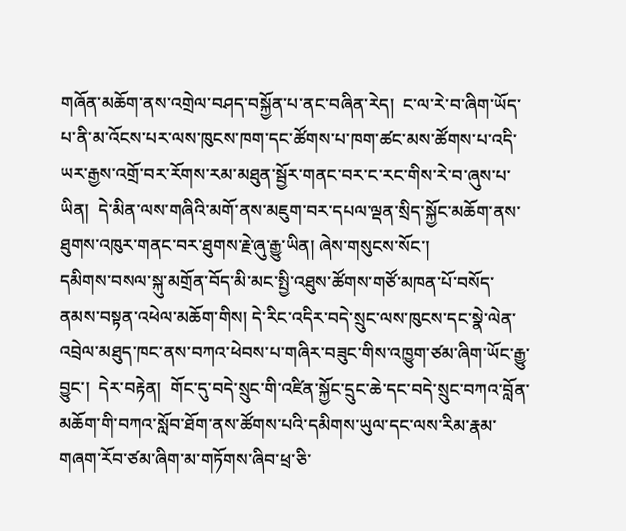གཞོན་མཆོག་ནས་འགྲེལ་བཤད་བསྐྱོན་པ་ནང་བཞིན་རེད།  ང་ལ་རེ་བ་ཞིག་ཡོད་པ་ནི་མ་འོངས་པར་ལས་ཁུངས་ཁག་དང་ཚོགས་པ་ཁག་ཚང་མས་ཚོགས་པ་འདི་ཡར་རྒྱས་འགྲོ་བར་རོགས་རམ་མཐུན་སྦྱོར་གནང་བར་ང་རང་གིས་རེ་བ་ཞུས་པ་ཡིན།  དེ་མིན་ལས་གཞིའི་མགོ་ནས་མཇུག་བར་དཔལ་ལྡན་སྲིད་སྐྱོང་མཆོག་ནས་ཐུགས་འཁུར་གནང་བར་ཐུགས་རྗེ་ཞུ་རྒྱུ་ཡིན། ཞེས་གསུངས་སོང་།
དམིགས་བསལ་སྐུ་མགྲོན་བོད་མི་མང་སྤྱི་འཐུས་ཚོགས་གཙོ་མཁན་པོ་བསོད་ནམས་བསྟན་འཕེལ་མཆོག་གིས། དེ་རིང་འདིར་བདེ་སྲུང་ལས་ཁུངས་དང་སྣེ་ལེན་འབྲེལ་མཐུད་ཁང་ནས་བཀའ་ཕེབས་པ་གཞིར་བཟུང་གིས་འཁྱུག་ཙམ་ཞིག་ཡོང་རྒྱུ་བྱུང་།  དེར་བརྟེན།  གོང་དུ་བདེ་སྲུང་གི་འཛིན་སྐྱོང་དྲུང་ཆེ་དང་བདེ་སྲུང་བཀའ་བློན་མཆོག་གི་བཀའ་སློབ་ཐོག་ནས་ཚོགས་པའི་དམིགས་ཡུལ་དང་ལས་རིམ་རྣམ་གཞག་རོབ་ཙམ་ཞིག་མ་གཏོགས་ཞིབ་ཕྲ་ཅི་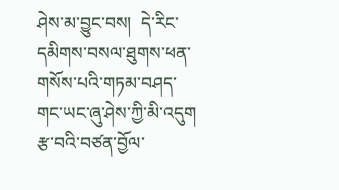ཤེས་མ་བྱུང་བས།  དེ་རིང་དམིགས་བསལ་ཐུགས་ཕན་གསོས་པའི་གཏམ་བཤད་གང་ཡང་ཞུ་ཤེས་ཀྱི་མི་འདུག  རྩ་བའི་བཙན་བྱོལ་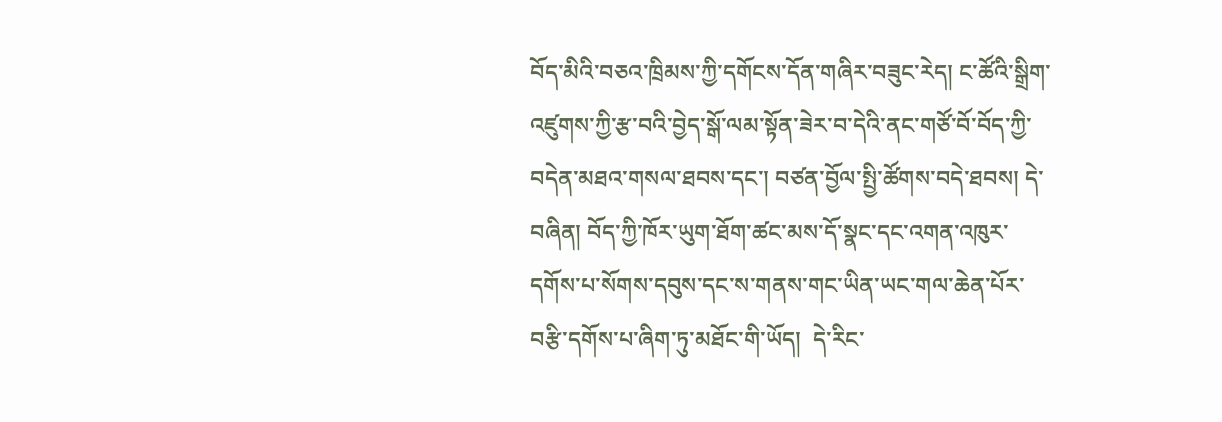བོད་མིའི་བཅའ་ཁྲིམས་ཀྱི་དགོངས་དོན་གཞིར་བཟུང་རེད། ང་ཚོའི་སྒྲིག་འཛུགས་ཀྱི་རྩ་བའི་བྱེད་སྒོ་ལམ་སྟོན་ཟེར་བ་དེའི་ནང་གཙོ་བོ་བོད་ཀྱི་བདེན་མཐའ་གསལ་ཐབས་དང་། བཙན་བྱོལ་སྤྱི་ཚོགས་བདེ་ཐབས། དེ་བཞིན། བོད་ཀྱི་ཁོར་ཡུག་ཐོག་ཚང་མས་དོ་སྣང་དང་འགན་འཁུར་དགོས་པ་སོགས་དབུས་དང་ས་གནས་གང་ཡིན་ཡང་གལ་ཆེན་པོར་བརྩི་དགོས་པ་ཞིག་ཏུ་མཐོང་གི་ཡོད།  དེ་རིང་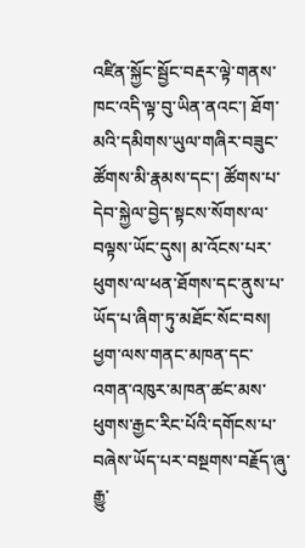འཛིན་སྐྱོང་སྦྱོང་བརྡར་ལྟེ་གནས་ཁང་འདི་ལྟ་བུ་ཡིན་ནའང་། ཐོག་མའི་དམིགས་ཡུལ་གཞིར་བཟུང་ཚོགས་མི་རྣམས་དང་། ཚོགས་པ་དེབ་སྐྱེལ་བྱེད་སྟངས་སོགས་ལ་བལྟས་ཡོང་དུས། མ་འོངས་པར་ཕུགས་ལ་ཕན་ཐོགས་དང་ནུས་པ་ཡོད་པ་ཞིག་ཏུ་མཐོང་སོང་བས། ཕྱག་ལས་གནང་མཁན་དང་འགན་འཁུར་མཁན་ཚང་མས་ཕུགས་རྒྱང་རིང་པོའི་དགོངས་པ་བཞེས་ཡོད་པར་བསྔགས་བརྗོད་ཞུ་རྒྱུ་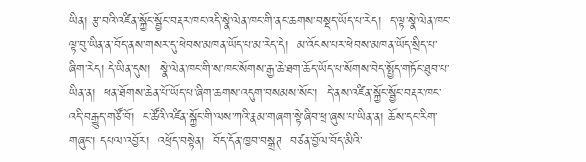ཡིན། རྩ་བའི་འཛིན་སྐྱོང་སྦྱོང་བརྡར་ཁང་འདི་སྣེ་ལེན་ཁང་གི་ནང་ཆགས་བསྡད་ཡོད་པ་རེད།  ད་ལྟ་སྣེ་ལེན་ཁང་ལྟ་བུ་ཡིན་ན་བོད་ནས་གསར་དུ་ཕེབས་མཁན་ཡོད་པ་མ་རེད་དེ།  མ་འོངས་པར་ཕེབས་མཁན་ཡོད་སྲིད་པ་ཞིག་རེད། དེ་ཡིན་དུས།  སྣེ་ལེན་ཁང་གི་ས་ཁང་སོགས་རྒྱ་ཆེ་ཐག་ཆོད་ཡོད་པ་སོགས་བེད་སྤྱོད་གཏོང་ཐུབ་པ་ཡིན་ན།  ཕན་ཐོགས་ཆེན་པོ་ཡོད་པ་ཞིག་ཆགས་འདུག་བསམས་སོང་།  དེ་ནས་འཛིན་སྐྱོང་སྦྱོང་བརྡར་ཁང་འདི་བརྒྱུད་གཙོ་བོ།  ང་ཚོའི་འཛིན་སྐྱོང་གི་ལས་ཀའི་རྣམ་གཞག་སྟེ་ཞིབ་ཕྲ་ཞུས་པ་ཡིན་ན། ཆོས་དང་རིག་གཞུང་། དཔལ་འབྱོར།  འཕྲོད་བསྟེན།  བོད་དོན་ཁྱབ་བསྒྲཊ  བཙན་བྱོལ་བོད་མིའི་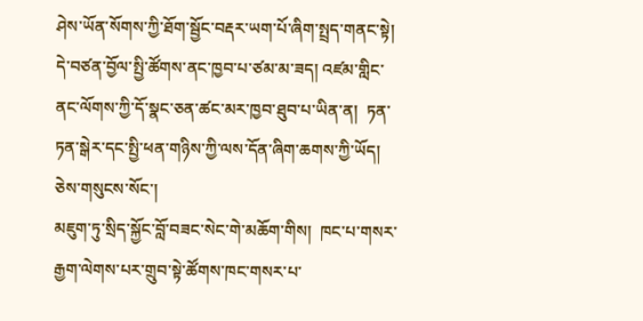ཤེས་ཡོན་སོགས་ཀྱི་ཐོག་སྦྱོང་བརྡར་ཡག་པོ་ཞིག་སྤྲད་གནང་སྟེ།  དེ་བཙན་བྱོལ་སྤྱི་ཚོགས་ནང་ཁྱབ་པ་ཙམ་མ་ཟད། འཛམ་གླིང་ནང་ལོགས་ཀྱི་དོ་སྣང་ཅན་ཚང་མར་ཁྱབ་ཐུབ་པ་ཡིན་ན།  ཏན་ཏན་སྒེར་དང་སྤྱི་ཕན་གཉིས་ཀྱི་ལས་དོན་ཞིག་ཆགས་ཀྱི་ཡོད།   ཅེས་གསུངས་སོང་།
མཇུག་ཏུ་སྲིད་སྐྱོང་བློ་བཟང་སེང་གེ་མཆོག་གིས།  ཁང་པ་གསར་རྒྱག་ལེགས་པར་གྲུབ་སྟེ་ཚོགས་ཁང་གསར་པ་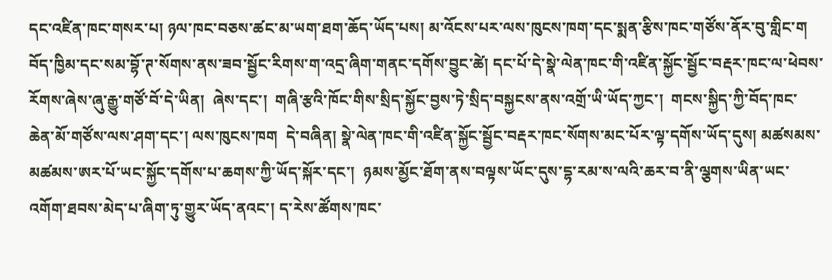དང་འཛིན་ཁང་གསར་པ། ཉལ་ཁང་བཅས་ཚང་མ་ཡག་ཐག་ཆོད་ཡོད་པས། མ་འོངས་པར་ལས་ཁུངས་ཁག་དང་སྨན་རྩིས་ཁང་གཙོས་ནོར་བུ་གླིང་ག བོད་ཁྱིམ་དང་སམ་བྷོ་ཊ་སོགས་ནས་ཟབ་སྦྱོང་རིགས་ག་འདྲ་ཞིག་གནང་དགོས་བྱུང་ཚེ། དང་པོ་དེ་སྣེ་ལེན་ཁང་གི་འཛིན་སྐྱོང་སྦྱོང་བརྡར་ཁང་ལ་ཕེབས་རོགས་ཞེས་ཞུ་རྒྱུ་གཙོ་བོ་དེ་ཡིན།  ཞེས་དང་།  གཞི་རྩའི་ཁོང་གིས་སྲིད་སྐྱོང་བྱས་ཏེ་སྲིད་བསྐྱངས་ནས་འགྲོ་ཡི་ཡོད་ཀྱང་།  གངས་སྐྱིད་ཀྱི་བོད་ཁང་ཆེན་མོ་གཙོས་ལས་ཤག་དང་། ལས་ཁུངས་ཁག  དེ་བཞིན། སྣེ་ལེན་ཁང་གི་འཛིན་སྐྱོང་སྦྱོང་བརྡར་ཁང་སོགས་མང་པོར་ལྟ་དགོས་ཡོད་དུས། མཚསམས་མཚམས་ཨར་པོ་ཡང་སྐྱོང་དགོས་པ་ཆགས་ཀྱི་ཡོད་སྐོར་དང་།  ཉམས་མྱོང་ཐོག་ནས་བལྟས་ཡོང་དུས་དྷ་རམ་ས་ལའི་ཆར་བ་ནི་ལྕགས་ཡིན་ཡང་འགོག་ཐབས་མེད་པ་ཞིག་ཏུ་གྱུར་ཡོད་ནའང་། ད་རེས་ཚོགས་ཁང་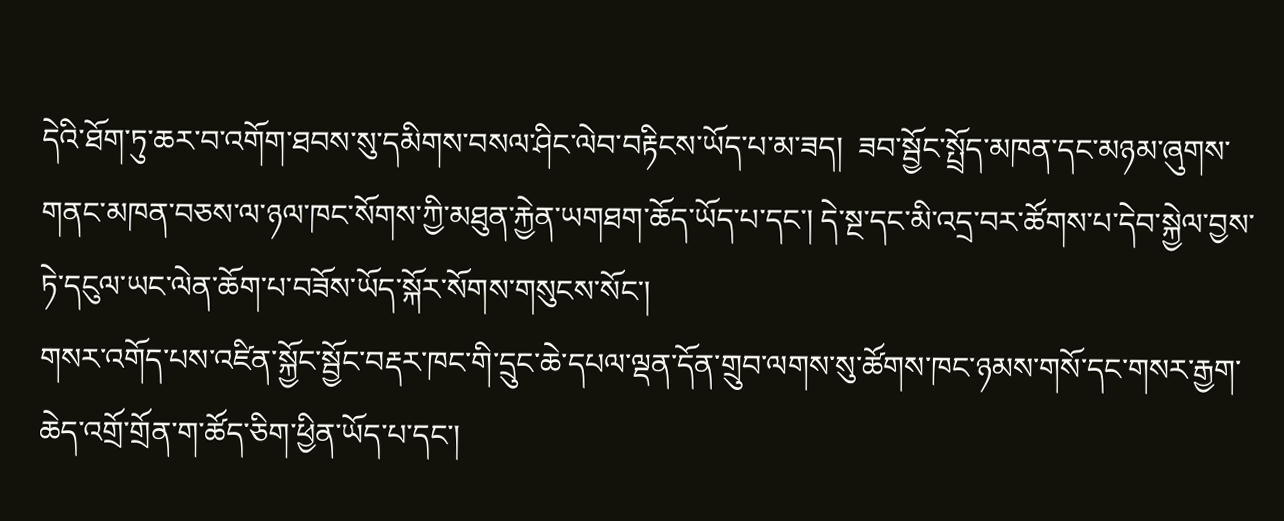དེའི་ཐོག་ཏུ་ཆར་བ་འགོག་ཐབས་སུ་དམིགས་བསལ་ཤིང་ལེབ་བརྟིངས་ཡོད་པ་མ་ཟད།  ཟབ་སྦྱོང་སྤྲོད་མཁན་དང་མཉམ་ཞུགས་གནང་མཁན་བཅས་ལ་ཉལ་ཁང་སོགས་ཀྱི་མཐུན་རྐྱེན་ཡགཐག་ཆོད་ཡོད་པ་དང་། དེ་སྔ་དང་མི་འདྲ་བར་ཚོགས་པ་དེབ་སྐྱེལ་བྱས་ཏེ་དངུལ་ཡང་ལེན་ཆོག་པ་བཟོས་ཡོད་སྐོར་སོགས་གསུངས་སོང་།
གསར་འགོད་པས་འཛིན་སྐྱོང་སྦྱོང་བརྡར་ཁང་གི་དྲུང་ཆེ་དཔལ་ལྡན་དོན་གྲུབ་ལགས་སུ་ཚོགས་ཁང་ཉམས་གསོ་དང་གསར་རྒྱག་ཆེད་འགྲོ་གྲོན་ག་ཚོད་ཅིག་ཕྱིན་ཡོད་པ་དང་།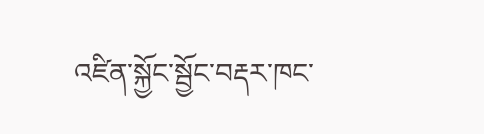འཛིན་སྐྱོང་སྦྱོང་བརྡར་ཁང་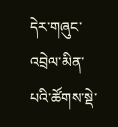དེར་གཞུང་འབྲེལ་མིན་པའི་ཚོགས་སྡེ་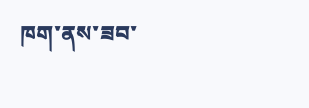ཁག་ནས་ཟབ་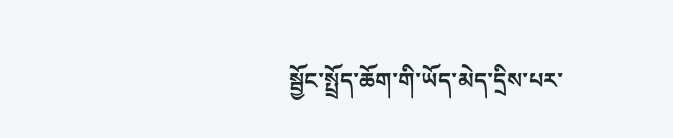སྦྱོང་སྤྲོད་ཆོག་གི་ཡོད་མེད་དྲིས་པར་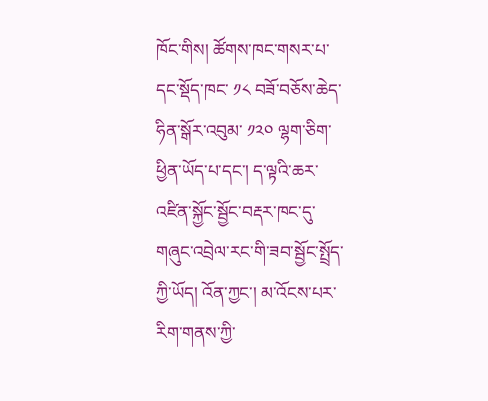ཁོང་གིས། ཚོགས་ཁང་གསར་པ་དང་སྡོད་ཁང་ ༡༨ བཟོ་བཅོས་ཆེད་ཧིན་སྒོར་འབུམ་ ༡༢༠ ལྷག་ཅིག་ཕྱིན་ཡོད་པ་དང་། ད་ལྟའི་ཆར་འཛིན་སྐྱོང་སྦྱོང་བརྡར་ཁང་དུ་གཞུང་འབྲེལ་རང་གི་ཟབ་སྦྱོང་སྤྲོད་ཀྱི་ཡོད། འོན་ཀྱང་། མ་འོངས་པར་རིག་གནས་ཀྱི་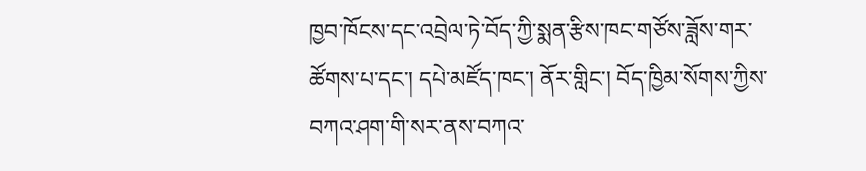ཁྱབ་ཁོངས་དང་འབྲེལ་ཏེ་བོད་ཀྱི་སྨན་རྩིས་ཁང་གཙོས་ཟློས་གར་ཚོགས་པ་དང་། དཔེ་མཛོད་ཁང་། ནོར་གླིང་། བོད་ཁྱིམ་སོགས་ཀྱིས་བཀའ་ཤག་གི་སར་ནས་བཀའ་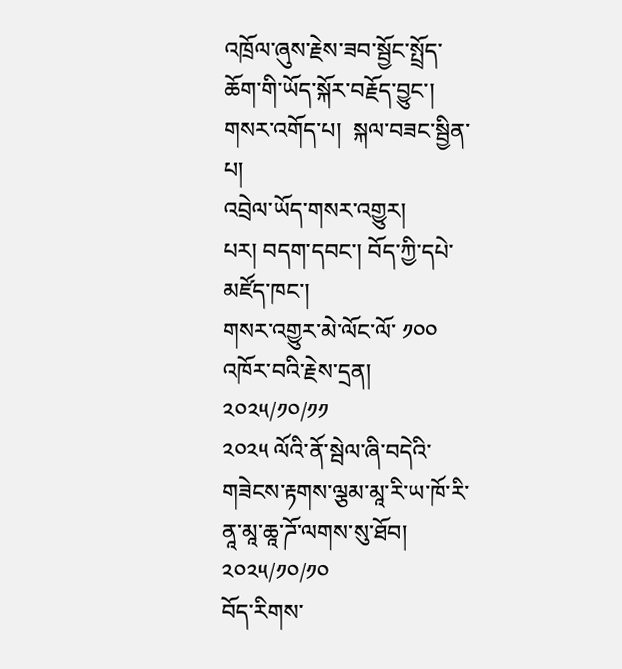འཁྲོལ་ཞུས་རྗེས་ཟབ་སྦྱོང་སྤྲོད་ཆོག་གི་ཡོད་སྐོར་བརྗོད་བྱུང་།
གསར་འགོད་པ།  སྐལ་བཟང་སྦྱིན་པ།
འབྲེལ་ཡོད་གསར་འགྱུར།
པར། བདག་དབང་། བོད་ཀྱི་དཔེ་མཛོད་ཁང་།
གསར་འགྱུར་མེ་ལོང་ལོ་ ༡༠༠ འཁོར་བའི་རྗེས་དྲན།
༢༠༢༥/༡༠/༡༡
༢༠༢༥ ལོའི་ནོ་སྦེལ་ཞི་བདེའི་གཟེངས་རྟགས་ལྕམ་མཱ་རི་ཡ་ཁོ་རི་ནཱ་མཱ་ཆཱ་ཌོ་ལགས་སུ་ཐོབ།
༢༠༢༥/༡༠/༡༠
བོད་རིགས་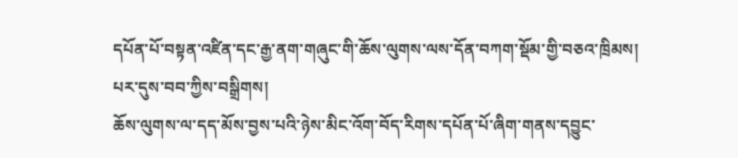དཔོན་པོ་བསྟན་འཛིན་དང་རྒྱ་ནག་གཞུང་གི་ཆོས་ལུགས་ལས་དོན་བཀག་སྡོམ་གྱི་བཅའ་ཁྲིམས། པར་དུས་བབ་ཀྱིས་བསྒྲིགས།
ཆོས་ལུགས་ལ་དད་མོས་བྱས་པའི་ཉེས་མིང་འོག་བོད་རིགས་དཔོན་པོ་ཞིག་གནས་དབྱུང་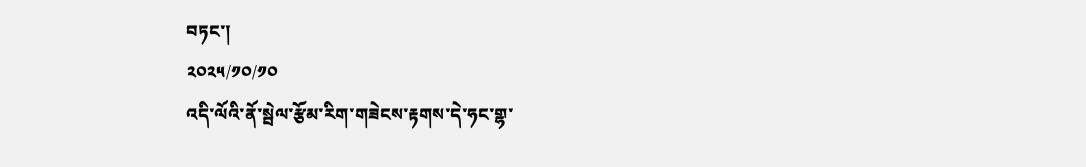བཏང་།
༢༠༢༥/༡༠/༡༠
འདི་ལོའི་ནོ་སྦེལ་རྩོམ་རིག་གཟེངས་རྟགས་དེ་ཧང་གྷ་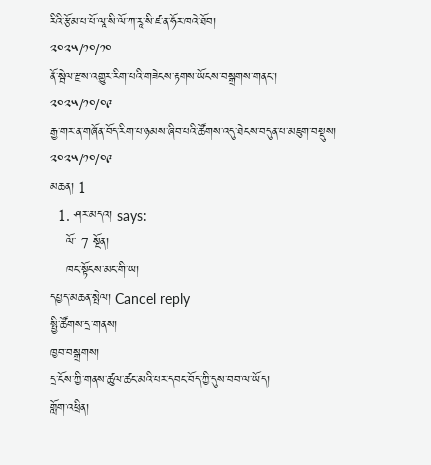རིའི་རྩོམ་པ་པོ་ལཱ་སི་ལོ་ཀ་རཱ་སི་ཛ་ན་ཧོར་ཁའེ་ཐོབ།
༢༠༢༥/༡༠/༡༠
ནོ་སྦེལ་རྫས་འགྱུར་རིག་པའི་གཟེངས་རྟགས་ཡོངས་བསྒྲགས་གནང་།
༢༠༢༥/༡༠/༠༩
རྒྱ་གར་ན་གཞོན་བོད་རིག་པ་ཉམས་ཞིབ་པའི་ཚོགས་འདུ་ཐེངས་བདུན་པ་མཇུག་བསྡུས།
༢༠༢༥/༡༠/༠༩
མཆན། 1
  1. ཤར་མདའ། says:
    ལོ་ 7 སྔོན།
    ཁང་སྟོངས་མང་གི་ཡ།
དཔྱད་མཆན་སྤེལ། Cancel reply
སྤྱི་ཚོགས་དྲ་གནས།
ཁྱབ་བསྒྲགས།
དྲ་ངོས་ཀྱི་གནས་ཚུལ་ཚང་མའི་པར་དབང་བོད་ཀྱི་དུས་བབ་ལ་ཡོད།
གློག་འཕྲིན།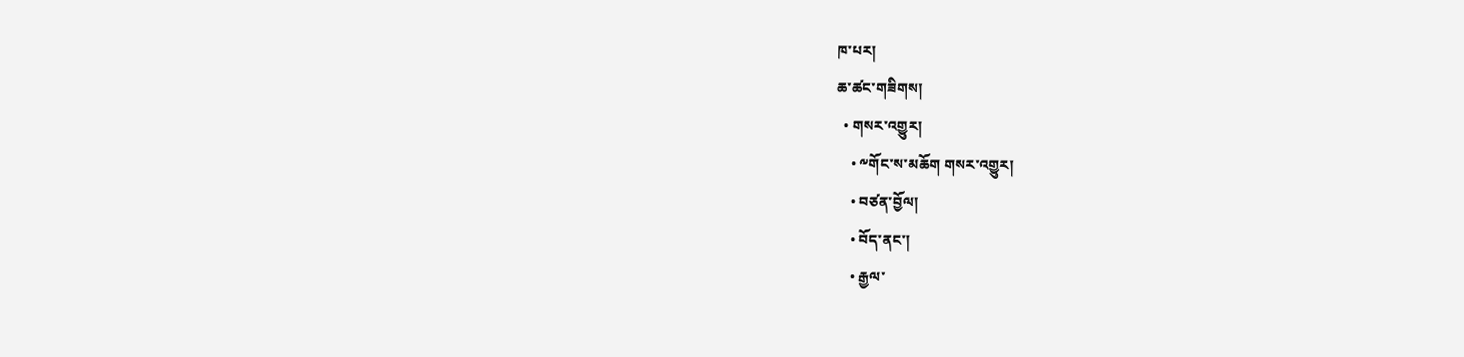ཁ་པར།
ཆ་ཚང་གཟིགས།
  • གསར་འགྱུར།
    • ༸གོང་ས་མཆོག གསར་འགྱུར།
    • བཙན་བྱོལ།
    • བོད་ནང་།
    • རྒྱལ་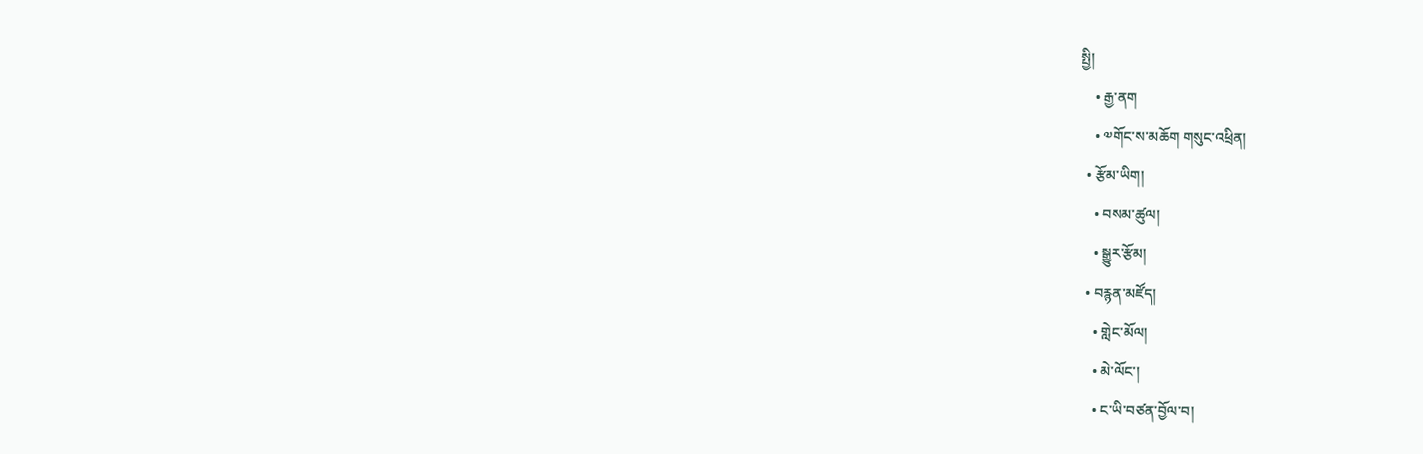སྤྱི།
    • རྒྱ་ནག
    • ༧གོང་ས་མཆོག གསུང་འཕྲིན།
  • རྩོམ་ཡིག།
    • བསམ་ཚུལ།
    • སྒྱུར་རྩོམ།
  • བརྙན་མཛོད།
    • གླེང་མོལ།
    • མེ་ལོང་།
    • ང་ཡི་བཙན་བྱོལ་བ།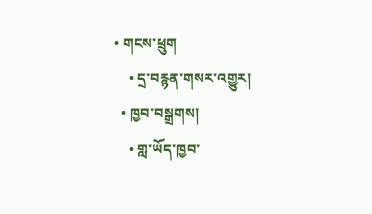• གངས་ཕྲུག
    • དྲ་བརྙན་གསར་འགྱུར།
  • ཁྱབ་བསྒྲགས།
    • གླ་ཡོད་ཁྱབ་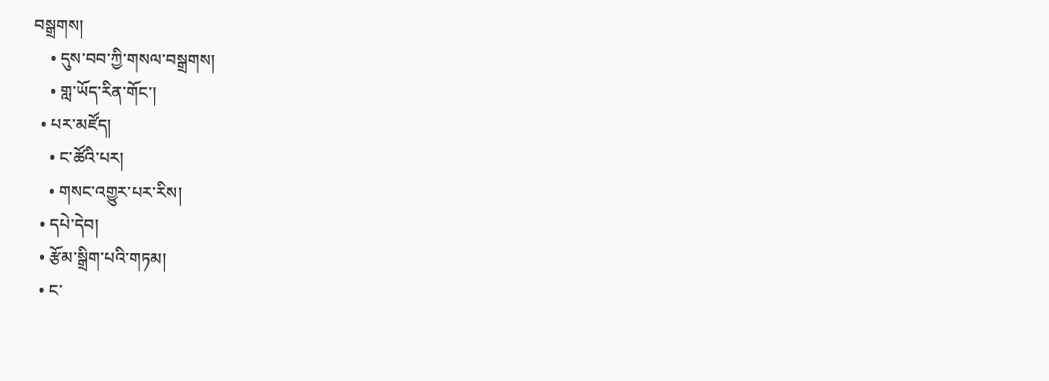བསྒྲགས།
    • དུས་བབ་ཀྱི་གསལ་བསྒྲགས།
    • གླ་ཡོད་རིན་གོང་།
  • པར་མཛོད།
    • ང་ཚོའི་པར།
    • གསང་འགྱུར་པར་རིས།
  • དཔེ་དེབ།
  • རྩོམ་སྒྲིག་པའི་གཏམ།
  • ང་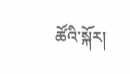ཚོའི་སྐོར།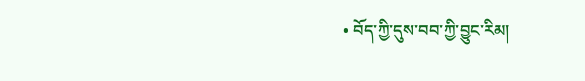• བོད་ཀྱི་དུས་བབ་ཀྱི་བྱུང་རིམ།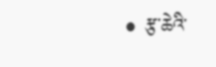• རྩ་ཆེའི་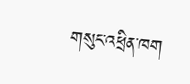གསུང་འཕྲིན་ཁག